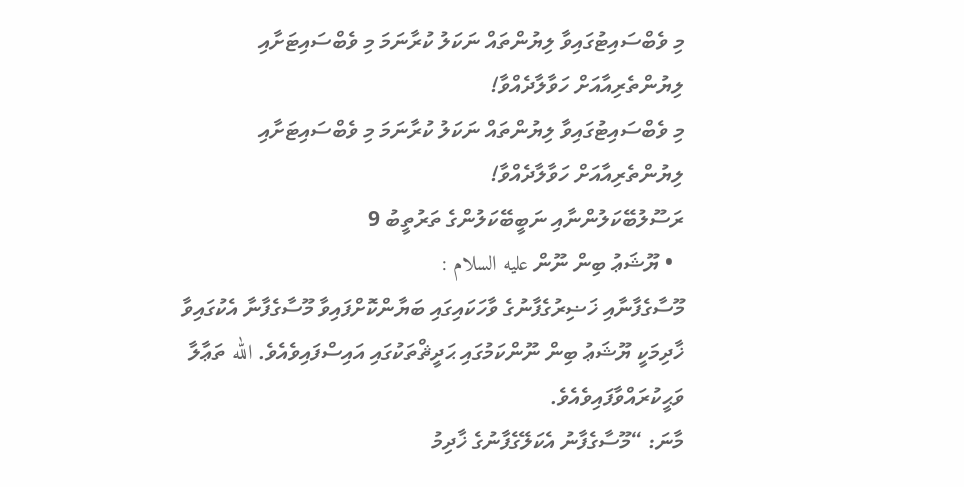މި ވެބްސައިޓުގައިވާ ލިޔުންތައް ނަކަލު ކުރާނަމަ މި ވެބްސައިޓަށާއި ލިޔުންތެރިއާއަށް ހަވާލާދެއްވާ!
މި ވެބްސައިޓުގައިވާ ލިޔުންތައް ނަކަލު ކުރާނަމަ މި ވެބްސައިޓަށާއި ލިޔުންތެރިއާއަށް ހަވާލާދެއްވާ!
ރަސޫލުބޭކަލުންނާއި ނަބީބޭކަލުންގެ ތަރުތީބު 9
  • ޔޫޝަޢު ބިން ނޫން عليه السلام :
މޫސާގެފާނާއި ޚަޟިރުގެފާނުގެ ވާހަކައިގައި ބަޔާންކޮށްފައިވާ މޫސާގެފާނާ އެކުގައިވާ ޚާދިމަކީ ޔޫޝަޢު ބިން ނޫންކަމުގައި ޙަދީޘްތަކުގައި އައިސްފައިވެއެވެ. الله ތަޢާލާ ވަޙީކުރައްވާފައިވެއެވެ.
މާނަ: “މޫސާގެފާނު އެކަލޭގެފާނުގެ ޚާދިމު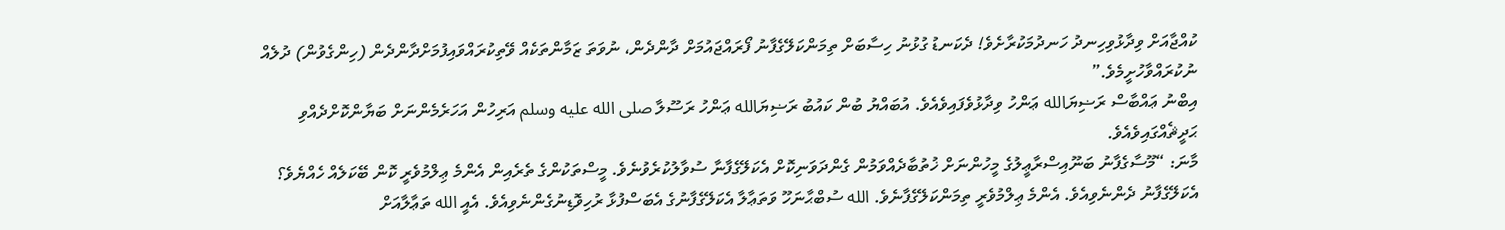ކުއްޖާއަށް ވިދާޅުވިހިނދު ހަނދުމަކުރާށެވެ! ދެކަނޑު ގުޅުނު ހިސާބަށް ތިމަންކަލޭގެފާނު ފޯރައްޖައުމަށް ދާންދެން، ނުވަތަ ޒަމާންތަކެއް ވޭތިކުރައްވައިފުމަށްދާންދެން (ހިންގެވުން) ދުލެއް ނުކުރައްވާހުށީމެވެ.”
އިބްނު ޢައްބާސް ރަޟިޔަالله ޢަންހު ވިދާޅުވެފައިވެއެވެ. އުބައްޔު ބުން ކައުބު ރަޟިޔަالله ޢަންހު ރަސޫލާ صلى الله عليه وسلم އަރިހުން އަހަރެމެންނަށް ބަޔާންކޮށްދެއްވި ޙަދީޘެއްގައިވެއެވެ.
މާނަ: “މޫސާގެފާނު ބަނޫއިސްރާޢީލުގެ މީހުންނަށް ޚުތުބާދެއްވަމުން ގެންދަވަނިކޮށް އެކަލޭގެފާނާ ސުވާލުކުރެވުނެވެ. މީސްތަކުންގެ ތެރެއިން އެންމެ ޢިލްމުވެރީ ކޮން ބޭކަލެއް ހެއްޔެވެ؟ އެކަލޭގެފާނު ދެންނެވިއެވެ. އެންމެ ޢިލްމުވެރީ ތިމަންކަލޭގެފާނެވެ. الله ސުބްޙާނަހޫ ވަތަޢާލާ އެކަލޭގެފާނުގެ އެބަސްފުޅާ ރުހިވޮޑިނުގެންނެވިއެވެ. އެއީ الله ތަޢާލާއަށް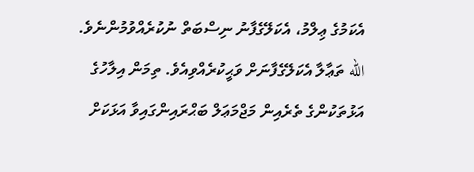އެކަމުގެ ޢިލްމު، އެކަލޭގެފާނު ނިސްބަތް ނުކުރެއްވުމުންނެވެ. الله ތަޢާލާ އެކަލޭގެފާނަށް ވަޙީކުރެއްވިއެވެ. ތިމަން އިލާހުގެ އަޅުތަކުންގެ ތެރެއިން މަޖްމަޢަލް ބަޙްރައިންގައިވާ އަޅަކަށް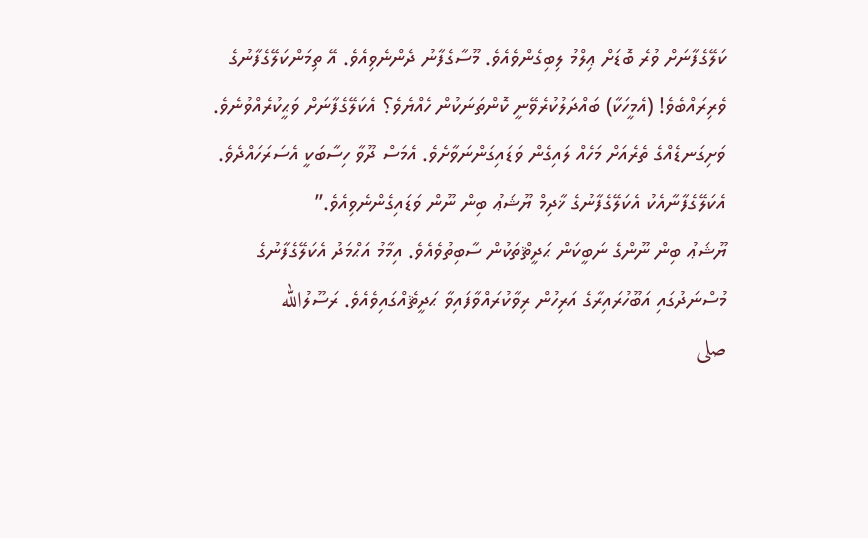ކަލޭގެފާނަށް ވުރެ ބޮޑަށް ޢިލްމު ލިބިގެންވެއެވެ. މޫސާގެފާނު ދެންނެވިއެވެ. އޭ ތިމަންކަލޭގެފާނުގެ ވެރިރައްބެވެ! (އެމީހަކާ) ބައްދަލުކުރެވޭނީ ކޮންތަނަކުން ހެއްޔެވެ؟ އެކަލޭގެފާނަށް ވަޙީކުރެއްވުނެވެ. ވަށިގަނޑެއްގެ ތެރެއަށް މަހެއް ލައިގެން ވަޑައިގަންނަވާށެވެ. އެމަސް ދޫވާ ހިސާބަކީ އެސަރަހައްދެވެ. އެކަލޭގެފާނާއެކު އެކަލޭގެފާނުގެ ޚާދިމް ޔޫޝަޢު ބިން ނޫން ވަޑައިގެންނެވިއެވެ.”
ޔޫޝަޢު ބިން ނޫންގެ ނަބީކަން ޙަދީޘްތަކުން ސާބިތުވެއެވެ. އިމާމު އަޙްމަދު އެކަލޭގެފާނުގެ މުސްނަދުގައި އަބޫހުރައިރާގެ އަރިހުން ރިވާކުރައްވާފައިވާ ޙަދީޘެއްގައިވެއެވެ. ރަސޫލުالله
صلى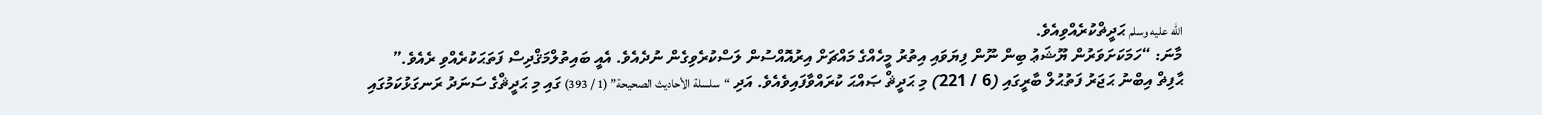الله عليه وسلم ޙަދީޡްކުރެއްވިއެވެ.
މާނަ: “ހަމަކަށަވަރުން ޔޫޝަޢު ބިން ނޫން ފިޔަވައި އިތުރު މީހެއްގެ މައްޗަށް އިރުއޮއްސުން ލަސްކުރެވިގެން ނުދެއެވެ. އެއީ ބައިތުލްމަޤްދިސް ފަތަޙަކުރެއްވި ރެއެވެ.”
ޙާފިޡް އިބްނު ޙަޖަރު ފަތުޙުލް ބާރީގައި (6 / 221) މި ޙަދީޘް ޞައްޙަ ކުރައްވާފައިވެއެވެ. އަދި “سلسلة الأحاديث الصحيحة” (1 / 393) ގައި މި ޙަދީޘްގެ ސަނަދު ރަނގަޅުކަމުގައި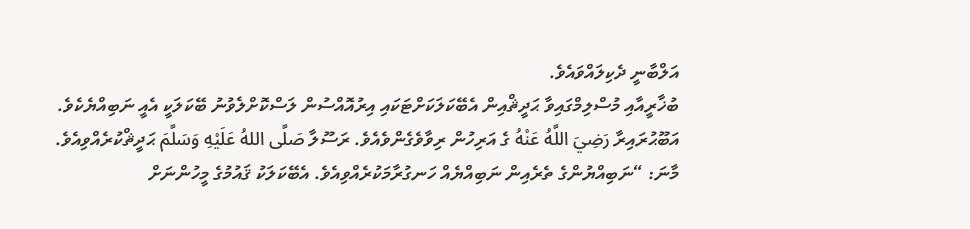އަލްބާނީ ދެކިލައްވައެވެ.
ބުޚާރީއާއި މުސްލިމްގައިވާ ޙަދީޘްއިން އެބޭކަލަކަށްޓަކައި އިރުއޮއްސުން ލަސްކޮށްލެވުނު ބޭކަލަކީ އެއީ ނަބިއްޔެކެވެ. އަބޫޙުރައިރާ رَضِيَ اللَّهُ عَنْهُ ގެ އަރިހުން ރިވާވެގެންވެއެވެ. ރަސޫލާ صَلَّى اللهُ عَلَيْهِ وَسَلَّمَ ޙަދީޘްކުރެއްވިއެވެ.
މާނަ: “ނަބިއްޔުންގެ ތެރެއިން ނަބިއްޔެއް ހަނގުރާމަކުރެއްވިއެވެ. އެބޭކަލަކު ޤައުމުގެ މީހުންނަށް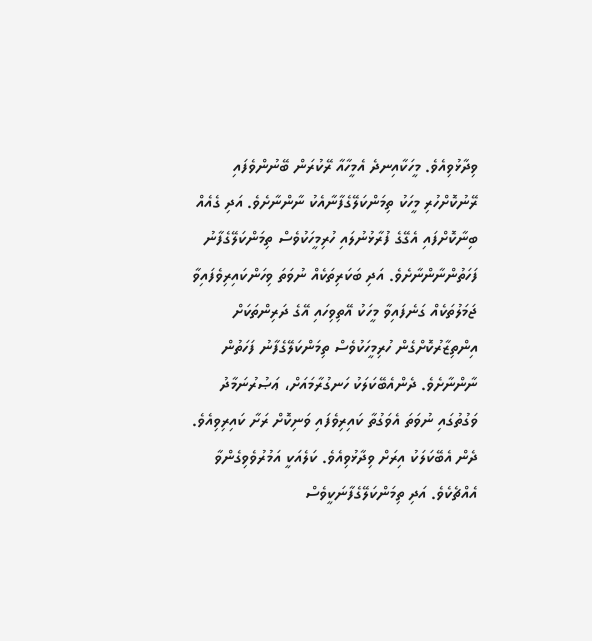ވިދާޅުވިއެވެ. މީހަކާއިނދެ އެމީހާއާ ރޭކުރަން ބޭނުންވެފައި ރޭނުކޮށްހުރި މީހަކު ތިމަންކަލޭގެފާނާއެކު ނާންނާށެވެ. އަދި ގެއެއް ބިނާކޮށްފައި އެގޭގެ ފުރާޅުނުލައި ހުރިމީހަކުވެސް ތިމަންކަލޭގެފާނު ފަހަތުންނާންނާށެވެ. އަދި ބަކަރިތަކެއް ނުވަތަ ވިހަންކައިރިވެފައިވާ ޖަމަލުތަކެއް ގަނެފައިވާ މީހަކު އޭތިވިހައި އޭގެ ދަރިންތަކަށް އިންތިޒާރުކޮށްގެން ހުރިމީހަކުވެސް ތިމަންކަލޭގެފާނު ފަހަތުން ނާންނާށެވެ. ދެންއެބޭކަލަކު ހަނގުރާމައަށް، ޢަޞުރުނަމާދު ވަގުތުގައި ނުވަތަ އެވަގުތާ ކައިރިވެފައި ވަނިކޮށް ރަށާ ކައިރިވިއެވެ. ދެން އެބޭކަލަކު އިރަށް ވިދާޅުވިއެވެ. ކަލެއަކީ އަމުރުވެވިގެންވާ އެއްޗެކެވެ. އަދި ތިމަންކަލޭގެފާނަކީވެސް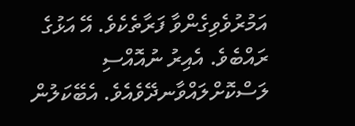އަމުރުވެވިގެންވާ ފަރާތެކެވެ. އޭ އަޅުގެ ރައްބެވެ. އެއިރު ނުއޮއްސި ލަސްކޮށްލައްވާނދޭވެއެވެ. އެބޭކަލުން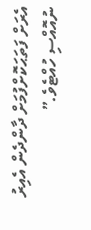އެރަށް ފަތަޙަކޮށްފުމަށް ދާންދެން އެއިރު ނުއޮއްސި ހުއްޓެވެ.”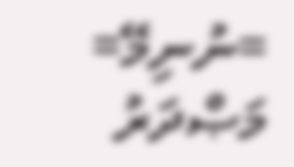=ނުނިމޭ=
މަޞްދަރު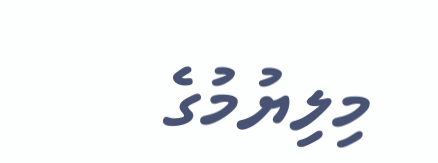މިލިޔުމުގެ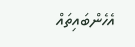އެހެންބައިތައް